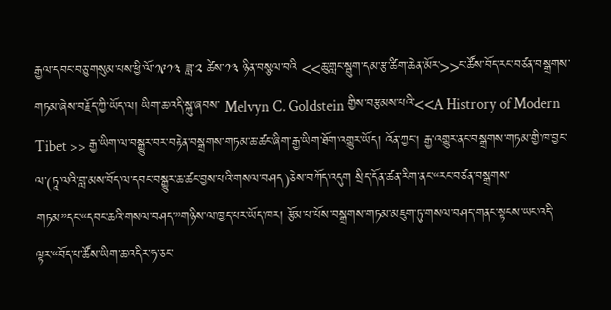རྒྱལ་དབང་བཅུ་གསུམ་པས་ཕྱི་ལོ་༡༩༡༣ ཟླ་༢ ཚེས་༡༣ ཉིན་བསྩལ་བའི <<ཆུ་གླང་སྦུག་དམ་རྩ་ཚིག་ཆེན་མོར་>>ང་ཚོས་བོད་རང་བཙན་བསྒྲགས་གཏམ་ཞེས་བརྗོད་ཀྱི་ཡོད་ལ། ཡིག་ཆ་འདི་སྐུ་ཞབས་ Melvyn C. Goldstein གྱིས་བརྩམས་པའི་<<A Histrory of Modern Tibet >> རྒྱ་ཡིག་ལ་བསྒྱུར་བར་བརྟེན་བསྒྲགས་གཏམ་ཆ་ཚང་ཞིག་རྒྱ་ཡིག་ཐོག་འགྱུར་ཡོད། འོན་ཀྱང། རྒྱ་འགྱུར་ནང་བསྒྲགས་གཏམ་གྱི་ཁ་བྱང་ལ་(ཏཱ་ལའི་བླ་མས་བོད་ལ་དབང་བསྒྱུར་ཆ་ཚང་བྱས་པའི་གསལ་བཤད)ཅེས་བཀོད་འདུག སྲིད་དོན་ཚན་རིག་ནང་“རང་བཙན་བསྒྲགས་གཏམ”དང་“དབང་ཆའི་གསལ་བཤད་”གཉིས་ལ་ཁྱད་པར་ཡོད་ཁར། རྩོམ་པ་པོས་བསྒྲགས་གཏམ་མཇུག་ཏུ་གསལ་བཤད་གནང་སྟངས་ཡང་འདི་ལྟར་“བོད་པ་ཚོས་ཡིག་ཆ་འདིར་ཧ་ཅང་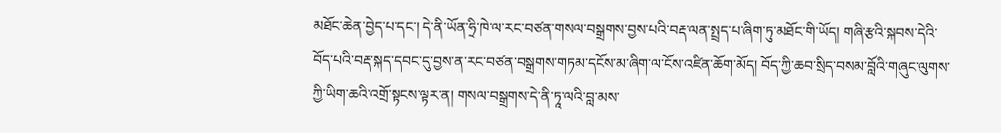མཐོང་ཆེན་བྱེད་པ་དང་། དེ་ནི་ཡོན་ཧྲི་ཁེ་ལ་རང་བཙན་གསལ་བསྒྲགས་བྱས་པའི་བརྡ་ལན་སྤྲད་པ་ཞིག་ཏུ་མཐོང་གི་ཡོད། གཞི་རྩའི་སྐབས་དེའི་བོད་པའི་བརྡ་སྐད་དབང་དུ་བྱས་ན་རང་བཙན་བསྒྲགས་གཏམ་དངོས་མ་ཞིག་ལ་ངོས་འཛིན་ཆོག་མོད། བོད་ཀྱི་ཆབ་སྲིད་བསམ་བློའི་གཞུང་ལུགས་ཀྱི་ཡིག་ཆའི་འགྲོ་སྟངས་ལྟར་ན། གསལ་བསྒྲགས་དེ་ནི་ཏཱ་ལའི་བླ་མས་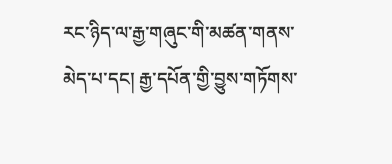རང་ཉིད་ལ་རྒྱ་གཞུང་གི་མཚན་གནས་མེད་པ་དང། རྒྱ་དཔོན་གྱི་བྱུས་གཏོགས་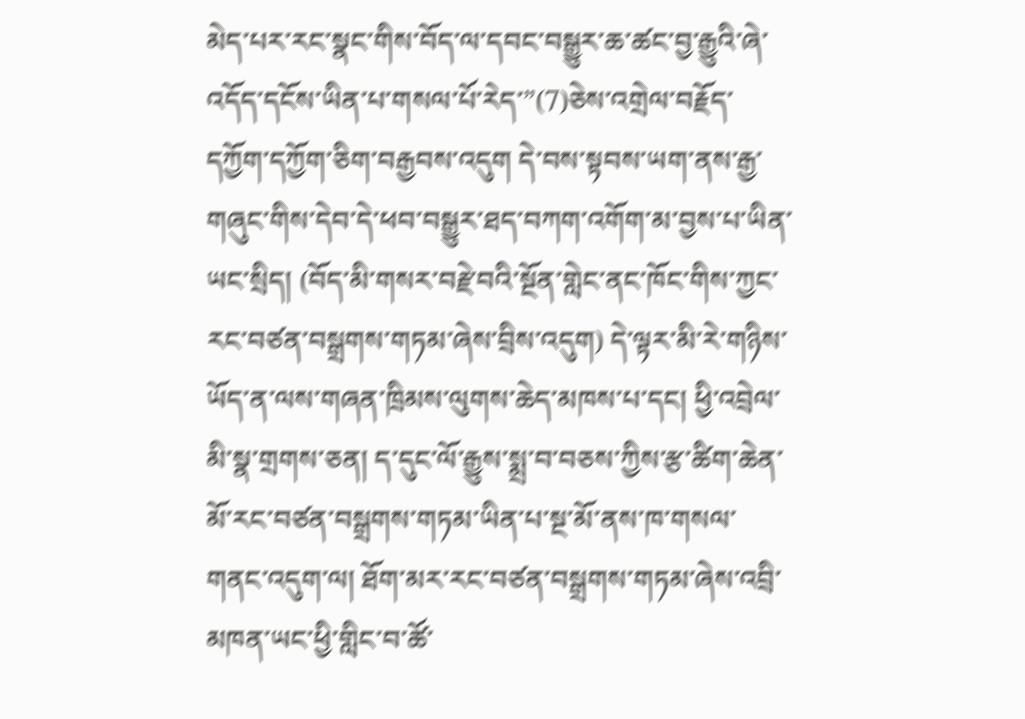མེད་པར་རང་སྣང་གིས་བོད་ལ་དབང་བསྒྱུར་ཆ་ཚང་བྱ་རྒྱུའི་ཞེ་འདོད་དངོས་ཡིན་པ་གསལ་པོ་རེད་”(7)ཅེས་འགྲེལ་བརྗོད་དཀྱོག་དཀྱོག་ཅིག་བརྒྱབས་འདུག དེ་བས་སྟབས་ཡག་ནས་རྒྱ་གཞུང་གིས་དེབ་དེ་ཕབ་བསྒྱུར་ཐད་བཀག་འགོག་མ་བྱས་པ་ཡིན་ཡང་སྲིད། (བོད་མི་གསར་བརྗེ་བའི་སྔོན་གླེང་ནང་ཁོང་གིས་ཀྱང་རང་བཙན་བསྒྲགས་གཏམ་ཞེས་བྲིས་འདུག) དེ་ལྟར་མི་རེ་གཉིས་ཡོད་ན་ལས་གཞན་ཁྲིམས་ལུགས་ཆེད་མཁས་པ་དང། ཕྱི་འབྲེལ་མི་སྣ་གྲགས་ཅན། ད་དུང་ལོ་རྒྱུས་སྨྲ་བ་བཅས་ཀྱིས་རྩ་ཚིག་ཆེན་མོ་རང་བཙན་བསྒྲགས་གཏམ་ཡིན་པ་སྔ་མོ་ནས་ཁ་གསལ་གནང་འདུག་ལ། ཐོག་མར་རང་བཙན་བསྒྲགས་གཏམ་ཞེས་འབྲི་མཁན་ཡང་ཕྱི་གླིང་བ་ཚོ་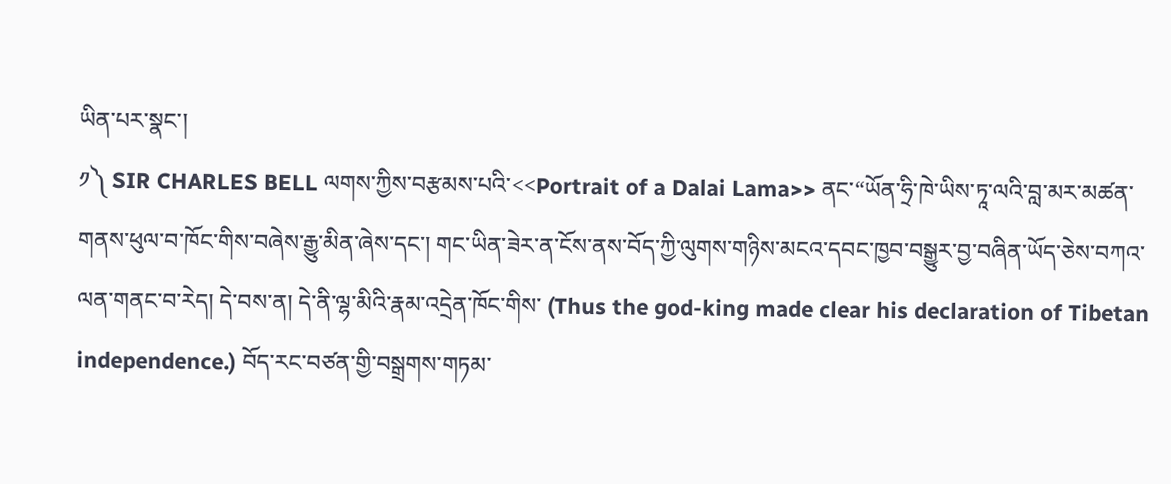ཡིན་པར་སྣང་།
༡༽ SIR CHARLES BELL ལགས་ཀྱིས་བརྩམས་པའི་<<Portrait of a Dalai Lama>> ནང་“ཡོན་ཧྲི་ཁེ་ཡིས་ཏཱ་ལའི་བླ་མར་མཚན་གནས་ཕུལ་བ་ཁོང་གིས་བཞེས་རྒྱུ་མིན་ཞེས་དང་། གང་ཡིན་ཟེར་ན་ངོས་ནས་བོད་ཀྱི་ལུགས་གཉིས་མངའ་དབང་ཁྱབ་བསྒྱུར་བྱ་བཞིན་ཡོད་ཅེས་བཀའ་ལན་གནང་བ་རེད། དེ་བས་ན། དེ་ནི་ལྷ་མིའི་རྣམ་འདྲེན་ཁོང་གིས་ (Thus the god-king made clear his declaration of Tibetan independence.) བོད་རང་བཙན་གྱི་བསྒྲགས་གཏམ་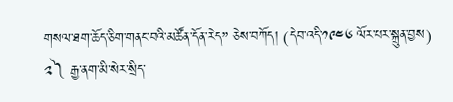གསལ་ཐག་ཆོད་ཅིག་གནང་བའི་མཚོན་དོན་རེད” ཅེས་བཀོད། (དེབ་འདི་༡༩༤༦ ལོར་པར་སྐྲུན་བྱས)
༢༽ རྒྱ་ནག་མི་སེར་སྲིད་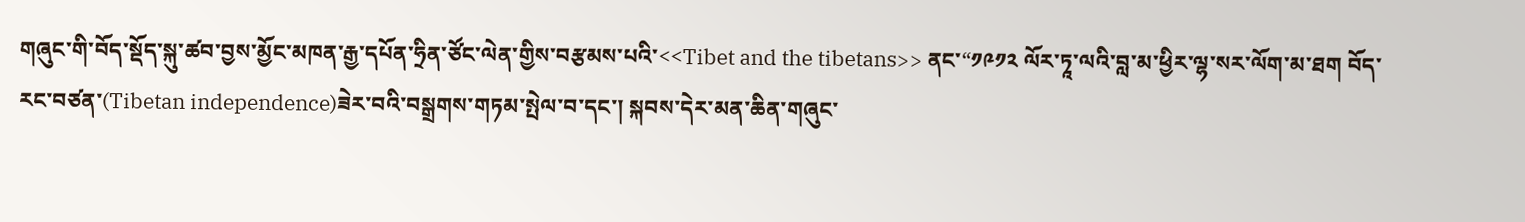གཞུང་གི་བོད་སྡོད་སྐུ་ཚབ་བྱས་མྱོང་མཁན་རྒྱ་དཔོན་ཧྲིན་ཙོང་ལེན་གྱིས་བརྩམས་པའི་<<Tibet and the tibetans>> ནང་“༡༩༡༢ ལོར་ཏཱ་ལའི་བླ་མ་ཕྱིར་ལྷ་སར་ལོག་མ་ཐག བོད་རང་བཙན་(Tibetan independence)ཟེར་བའི་བསྒྲགས་གཏམ་སྤེལ་བ་དང་། སྐབས་དེར་མན་ཆིན་གཞུང་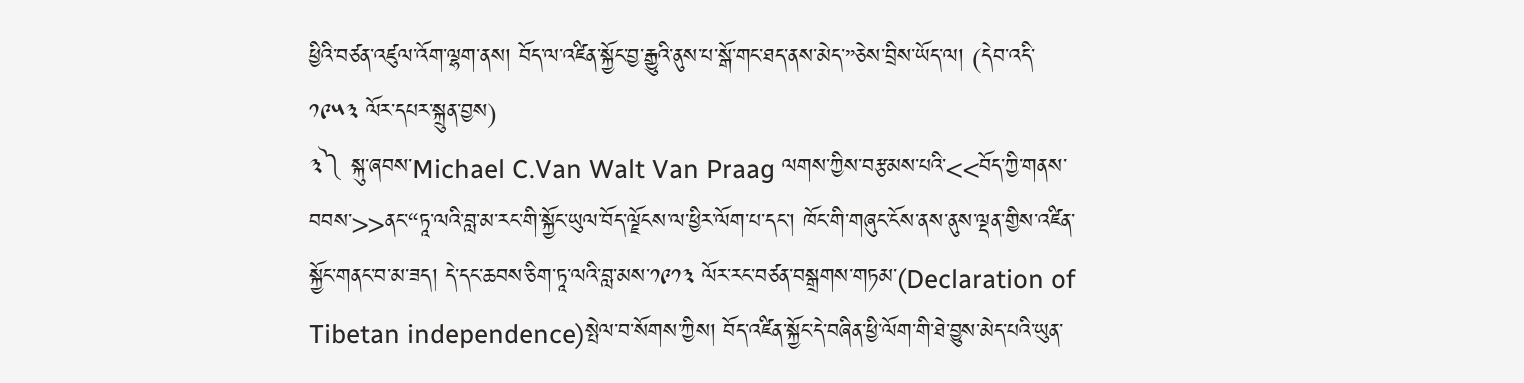ཕྱིའི་བཙན་འཛུལ་འོག་ལྷག་ནས། བོད་ལ་འཛིན་སྐྱོང་བྱ་རྒྱུའི་ནུས་པ་སྒོ་གང་ཐད་ནས་མེད་”ཅེས་བྲིས་ཡོད་ལ། (དེབ་འདི་༡༩༥༣ ལོར་དཔར་སྐྲུན་བྱས)
༣༽ སྐུ་ཞབས་Michael C.Van Walt Van Praag ལགས་ཀྱིས་བརྩམས་པའི་<<བོད་ཀྱི་གནས་བབས་>>ནང་“ཏཱ་ལའི་བླ་མ་རང་གི་སྐྱོང་ཡུལ་བོད་ལྗོངས་ལ་ཕྱིར་ལོག་པ་དང་། ཁོང་གི་གཞུང་ངོས་ནས་ནུས་ལྡན་གྱིས་འཛིན་སྐྱོང་གནང་བ་མ་ཟད། དེ་དང་ཆབས་ཅིག་ཏཱ་ལའི་བླ་མས་༡༩༡༣ ལོར་རང་བཙན་བསྒྲགས་གཏམ་(Declaration of Tibetan independence)སྤེལ་བ་སོགས་ཀྱིས། བོད་འཛིན་སྐྱོང་དེ་བཞིན་ཕྱི་ལོག་གི་ཐེ་བྱུས་མེད་པའི་ཡུན་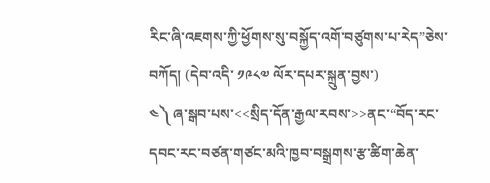རིང་ཞི་འཇགས་ཀྱི་ཕྱོགས་སུ་བསྐྱོད་འགོ་བཙུགས་པ་རེད”ཅེས་བཀོད། (དེབ་འདི་ ༡༩༨༧ ལོར་དཔར་སྐྲུན་བྱས་)
༤༽ ཞ་སྒབ་པས་<<སྲིད་དོན་རྒྱལ་རབས་>>ནང་“བོད་རང་དབང་རང་བཙན་གཙང་མའི་ཁྱབ་བསྒྲགས་རྩ་ཚིག་ཆེན་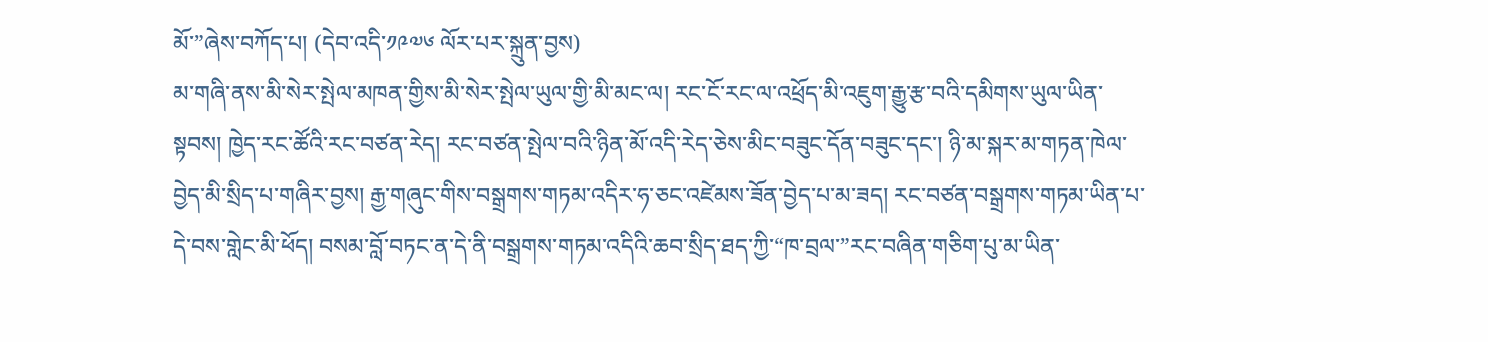མོ་”ཞེས་བཀོད་པ། (དེབ་འདི་༡༩༧༦ ལོར་པར་སྐྲུན་བྱས)
མ་གཞི་ནས་མི་སེར་སྤེལ་མཁན་གྱིས་མི་སེར་སྤེལ་ཡུལ་གྱི་མི་མང་ལ། རང་ངོ་རང་ལ་འཕྲོད་མི་འཇུག་རྒྱུ་རྩ་བའི་དམིགས་ཡུལ་ཡིན་སྟབས། ཁྱེད་རང་ཚོའི་རང་བཙན་རེད། རང་བཙན་སྤེལ་བའི་ཉིན་མོ་འདི་རེད་ཅེས་མིང་བཟུང་དོན་བཟུང་དང་། ཉི་མ་སྐར་མ་གཏན་ཁེལ་བྱེད་མི་སྲིད་པ་གཞིར་བྱས། རྒྱ་གཞུང་གིས་བསྒྲགས་གཏམ་འདིར་ཧ་ཅང་འཛེམས་ཟོན་བྱེད་པ་མ་ཟད། རང་བཙན་བསྒྲགས་གཏམ་ཡིན་པ་དེ་བས་གླེང་མི་ཕོད། བསམ་བློ་བཏང་ན་དེ་ནི་བསྒྲགས་གཏམ་འདིའི་ཆབ་སྲིད་ཐད་ཀྱི་“ཁ་བྲལ་”རང་བཞིན་གཅིག་པུ་མ་ཡིན་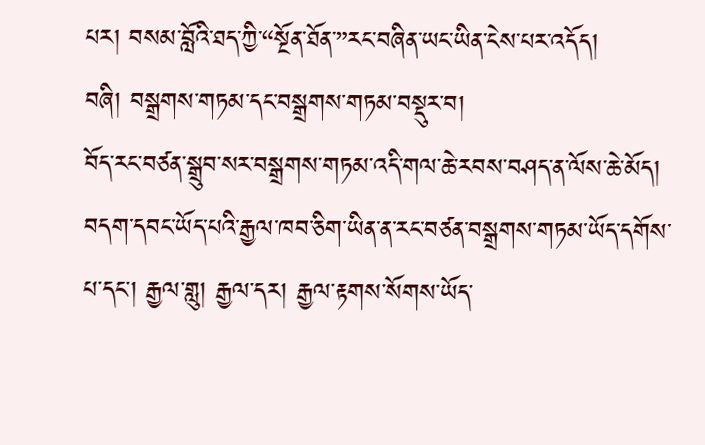པར། བསམ་བློའི་ཐད་ཀྱི་“སྔོན་ཐོན་”རང་བཞིན་ཡང་ཡིན་ངེས་པར་འདོད།
བཞི། བསྒྲགས་གཏམ་དང་བསྒྲགས་གཏམ་བསྡུར་བ།
བོད་རང་བཙན་སྒྲུབ་སར་བསྒྲགས་གཏམ་འདི་གལ་ཆེ་རབས་བཤད་ན་ལོས་ཆེ་མོད། བདག་དབང་ཡོད་པའི་རྒྱལ་ཁབ་ཅིག་ཡིན་ན་རང་བཙན་བསྒྲགས་གཏམ་ཡོད་དགོས་པ་དང་། རྒྱལ་གླུ། རྒྱལ་དར། རྒྱལ་རྟགས་སོགས་ཡོད་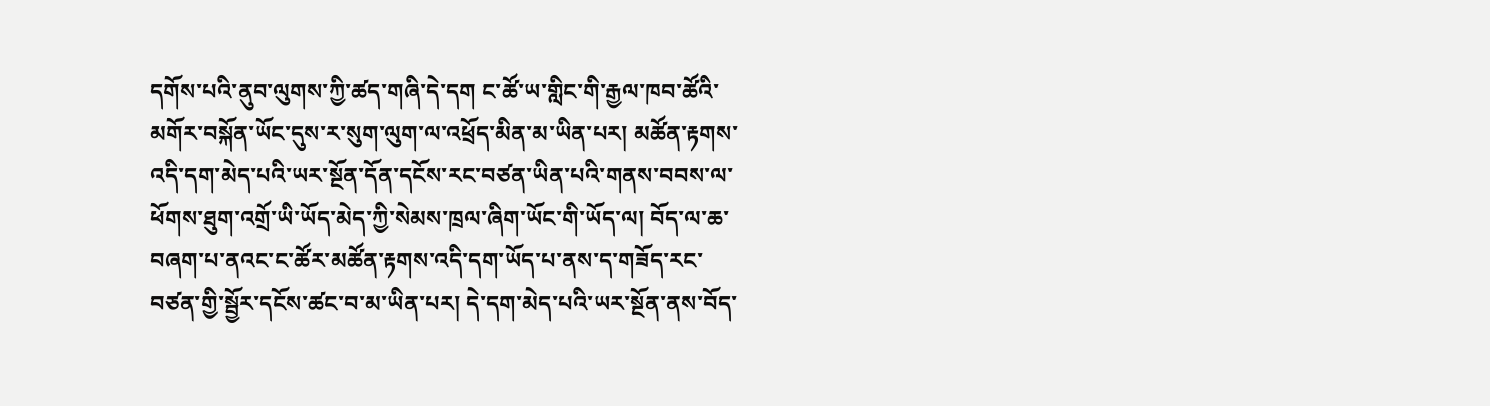དགོས་པའི་ནུབ་ལུགས་ཀྱི་ཚད་གཞི་དེ་དག ང་ཚོ་ཡ་གླིང་གི་རྒྱལ་ཁབ་ཚོའི་མགོར་བསྐོན་ཡོང་དུས་ར་སུག་ལུག་ལ་འཕྲོད་མིན་མ་ཡིན་པར། མཚོན་རྟགས་འདི་དག་མེད་པའི་ཡར་སྔོན་དོན་དངོས་རང་བཙན་ཡིན་པའི་གནས་བབས་ལ་ཕོགས་ཐུག་འགྲོ་ཡི་ཡོད་མེད་ཀྱི་སེམས་ཁྲལ་ཞིག་ཡོང་གི་ཡོད་ལ། བོད་ལ་ཆ་བཞག་པ་ནའང་ང་ཚོར་མཚོན་རྟགས་འདི་དག་ཡོད་པ་ནས་ད་གཟོད་རང་བཙན་གྱི་སྦྱོར་དངོས་ཚང་བ་མ་ཡིན་པར། དེ་དག་མེད་པའི་ཡར་སྔོན་ནས་བོད་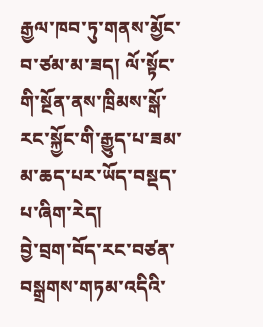རྒྱལ་ཁབ་ཏུ་གནས་མྱོང་བ་ཙམ་མ་ཟད། ལོ་སྟོང་གི་སྔོན་ནས་ཁྲིམས་སྒོ་རང་སྐྱོང་གི་རྒྱུད་པ་ཟམ་མ་ཆད་པར་ཡོད་བསྡད་པ་ཞིག་རེད།
བྱེ་བྲག་བོད་རང་བཙན་བསྒྲགས་གཏམ་འདིའི་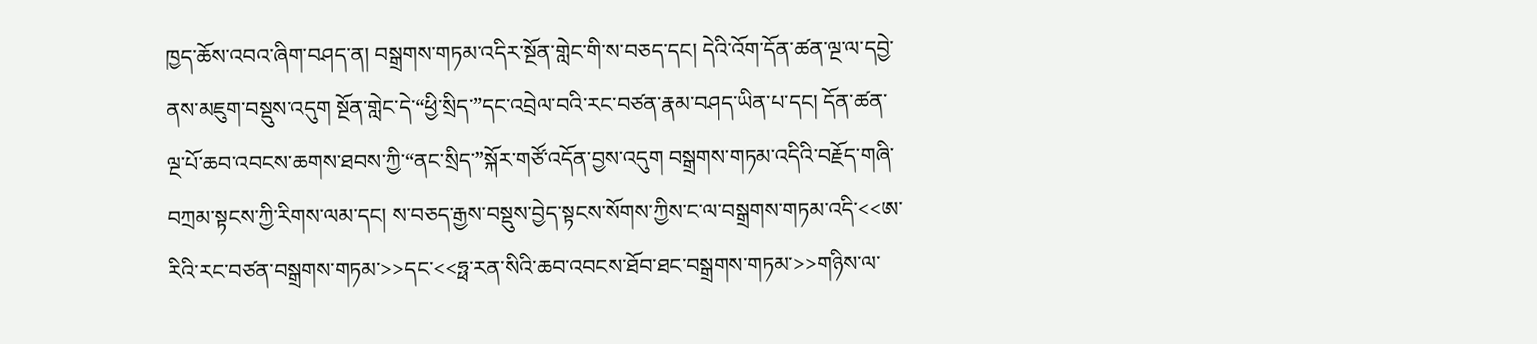ཁྱད་ཆོས་འབའ་ཞིག་བཤད་ན། བསྒྲགས་གཏམ་འདིར་སྔོན་གླེང་གི་ས་བཅད་དང། དེའི་འོག་དོན་ཚན་ལྔ་ལ་དབྱེ་ནས་མཇུག་བསྡུས་འདུག སྔོན་གླེང་དེ་“ཕྱི་སྲིད་”དང་འབྲེལ་བའི་རང་བཙན་རྣམ་བཤད་ཡིན་པ་དང། དོན་ཚན་ལྔ་པོ་ཆབ་འབངས་ཆགས་ཐབས་ཀྱི་“ནང་སྲིད་”སྐོར་གཙོ་འདོན་བྱས་འདུག བསྒྲགས་གཏམ་འདིའི་བརྗོད་གཞི་བཀྲམ་སྟངས་ཀྱི་རིགས་ལམ་དང། ས་བཅད་རྒྱས་བསྡུས་བྱེད་སྟངས་སོགས་ཀྱིས་ང་ལ་བསྒྲགས་གཏམ་འདི་<<ཨ་རིའི་རང་བཙན་བསྒྲགས་གཏམ་>>དང་<<ཧྥ་རན་སིའི་ཆབ་འབངས་ཐོབ་ཐང་བསྒྲགས་གཏམ་>>གཉིས་ལ་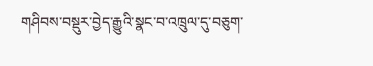གཤིབས་བསྡུར་བྱེད་རྒྱུའི་སྣང་བ་འཁྲུལ་དུ་བཅུག་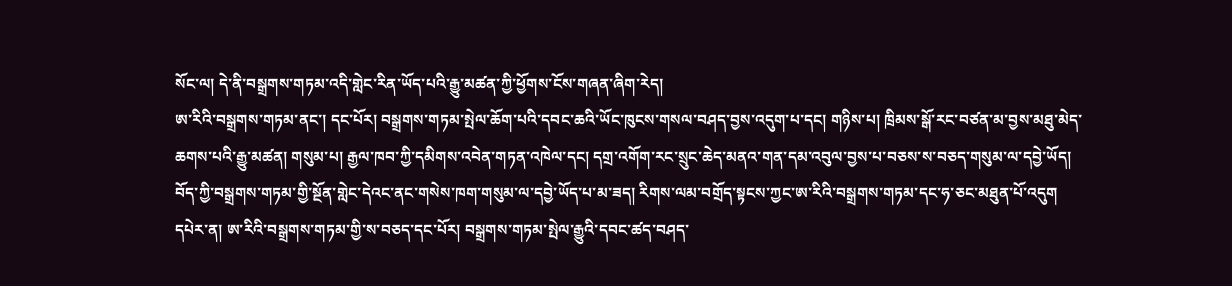སོང་ལ། དེ་ནི་བསྒྲགས་གཏམ་འདི་གླེང་རིན་ཡོད་པའི་རྒྱུ་མཚན་ཀྱི་ཕྱོགས་ངོས་གཞན་ཞིག་རེད།
ཨ་རིའི་བསྒྲགས་གཏམ་ནང་། དང་པོར། བསྒྲགས་གཏམ་སྤེལ་ཆོག་པའི་དབང་ཆའི་ཡོང་ཁུངས་གསལ་བཤད་བྱས་འདུག་པ་དང། གཉིས་པ། ཁྲིམས་སྒོ་རང་བཙན་མ་བྱས་མཐུ་མེད་ཆགས་པའི་རྒྱུ་མཚན། གསུམ་པ། རྒྱལ་ཁབ་ཀྱི་དམིགས་འབེན་གཏན་འཁེལ་དང། དགྲ་འགོག་རང་སྲུང་ཆེད་མནའ་གན་དམ་འབུལ་བྱས་པ་བཅས་ས་བཅད་གསུམ་ལ་དབྱེ་ཡོད། བོད་ཀྱི་བསྒྲགས་གཏམ་གྱི་སྔོན་གླེང་དེའང་ནང་གསེས་ཁག་གསུམ་ལ་དབྱེ་ཡོད་པ་མ་ཟད། རིགས་ལམ་བགྲོད་སྟངས་ཀྱང་ཨ་རིའི་བསྒྲགས་གཏམ་དང་ཧ་ཅང་མཐུན་པོ་འདུག
དཔེར་ན། ཨ་རིའི་བསྒྲགས་གཏམ་གྱི་ས་བཅད་དང་པོར། བསྒྲགས་གཏམ་སྤེལ་རྒྱུའི་དབང་ཚད་བཤད་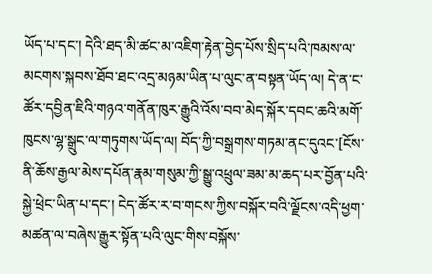ཡོད་པ་དང་། དེའི་ཐད་མི་ཚང་མ་འཇིག་རྟེན་བྱེད་པོས་སྲིད་པའི་ཁམས་ལ་མངགས་སྐབས་ཐོབ་ཐང་འདྲ་མཉམ་ཡིན་པ་ལུང་ན་བསྟན་ཡོད་ལ། དེ་ན་ང་ཚོར་དབྱིན་ཇིའི་གཉའ་གནོན་ཁུར་རྒྱུའི་འོས་བབ་མེད་སྐོར་དབང་ཆའི་མགོ་ཁུངས་ལྷ་སྒྲུང་ལ་གཏུགས་ཡོད་ལ། བོད་ཀྱི་བསྒྲགས་གཏམ་ནང་དུའང་[ངོས་ནི་ཆོས་རྒྱལ་མེས་དཔོན་རྣམ་གསུམ་ཀྱི་སྒྱུ་འཕྲུལ་ཟམ་མ་ཆད་པར་བྱོན་པའི་སྐྱེ་ཕྲེང་ཡིན་པ་དང་། ངེད་ཚོར་ར་བ་གངས་ཀྱིས་བསྐོར་བའི་ལྗོངས་འདི་ཕྱག་མཚན་ལ་བཞེས་རྒྱུར་སྟོན་པའི་ལུང་གིས་བསྐོས་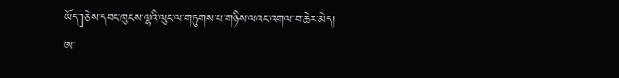ཡོད་]ཅེས་དབང་ཁུངས་ལྷའི་ལུང་ལ་གཏུགས་པ་གཉིས་ལའང་འགལ་བ་ཆེར་མེད།
ཨ་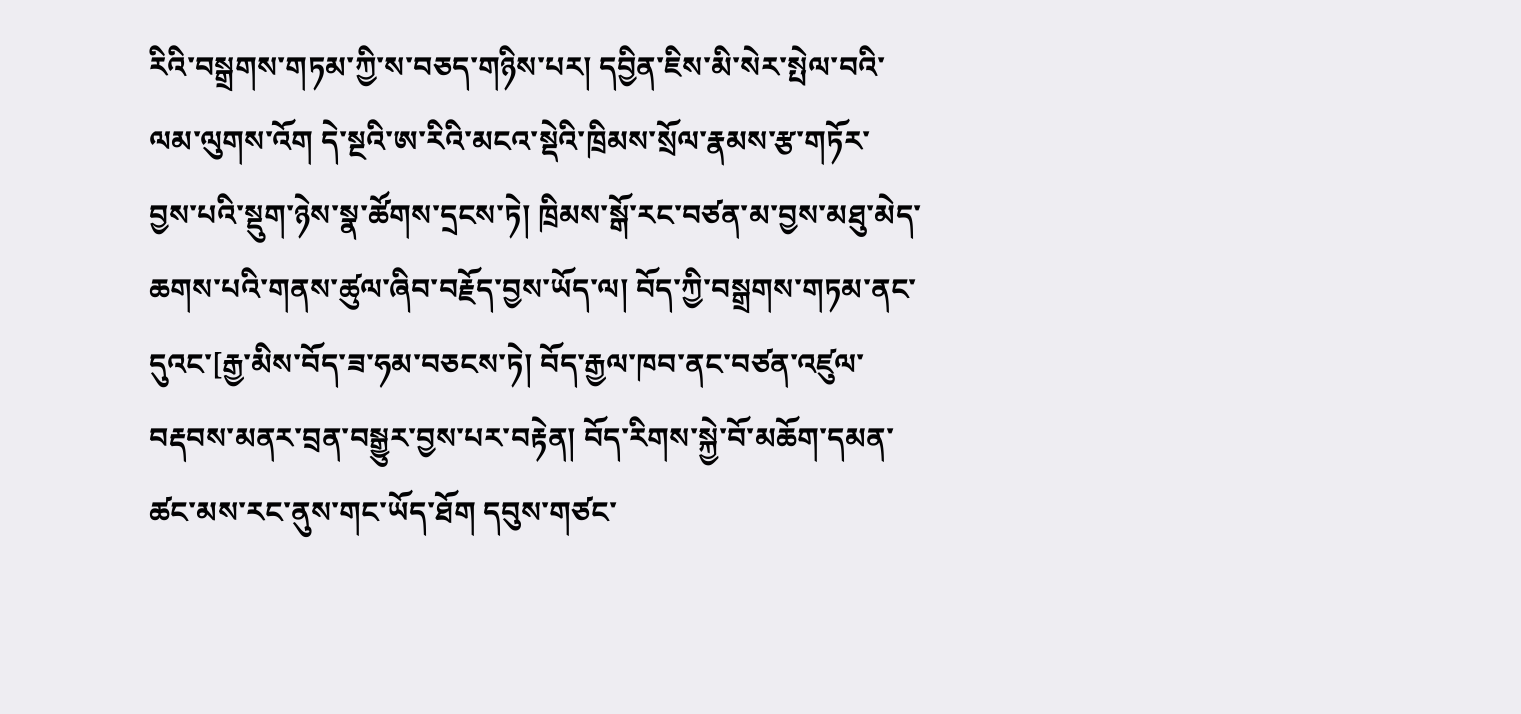རིའི་བསྒྲགས་གཏམ་ཀྱི་ས་བཅད་གཉིས་པར། དབྱིན་ཇིས་མི་སེར་སྤེལ་བའི་ལམ་ལུགས་འོག དེ་སྔའི་ཨ་རིའི་མངའ་སྡེའི་ཁྲིམས་སྲོལ་རྣམས་རྩ་གཏོར་བྱས་པའི་སྡུག་ཉེས་སྣ་ཚོགས་དྲངས་ཏེ། ཁྲིམས་སྒོ་རང་བཙན་མ་བྱས་མཐུ་མེད་ཆགས་པའི་གནས་ཚུལ་ཞིབ་བརྗོད་བྱས་ཡོད་ལ། བོད་ཀྱི་བསྒྲགས་གཏམ་ནང་དུའང་[རྒྱ་མིས་བོད་ཟ་ཧམ་བཅངས་ཏེ། བོད་རྒྱལ་ཁབ་ནང་བཙན་འཛུལ་བརྡབས་མནར་བྲན་བསྒྱུར་བྱས་པར་བརྟེན། བོད་རིགས་སྐྱེ་བོ་མཆོག་དམན་ཚང་མས་རང་ནུས་གང་ཡོད་ཐོག དབུས་གཙང་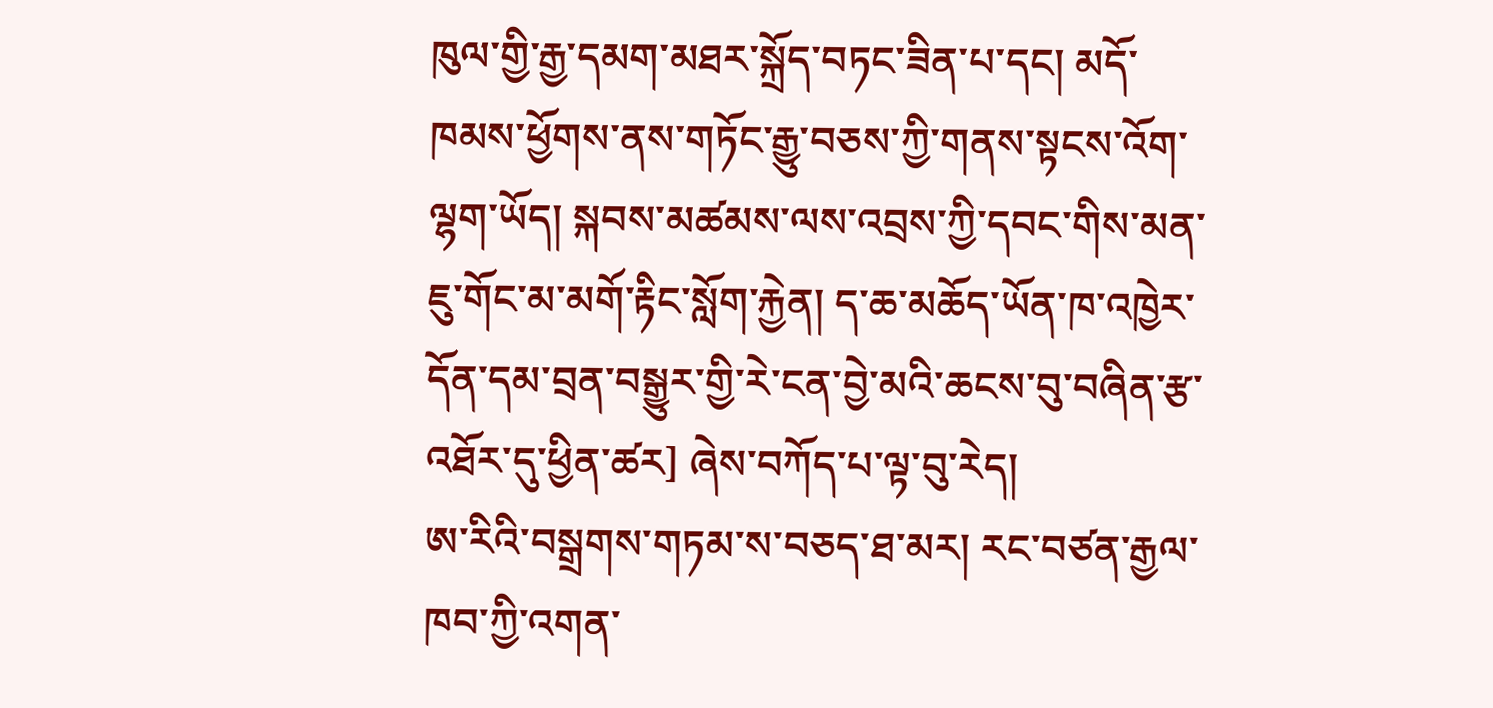ཁུལ་གྱི་རྒྱ་དམག་མཐར་སྐྲོད་བཏང་ཟིན་པ་དང། མདོ་ཁམས་ཕྱོགས་ནས་གཏོང་རྒྱུ་བཅས་ཀྱི་གནས་སྟངས་འོག་ལྷག་ཡོད། སྐབས་མཚམས་ལས་འབྲས་ཀྱི་དབང་གིས་མན་ཇུ་གོང་མ་མགོ་རྟིང་སློག་རྐྱེན། ད་ཆ་མཆོད་ཡོན་ཁ་འཁྱེར་དོན་དམ་བྲན་བསྒྱུར་གྱི་རེ་ངན་བྱེ་མའི་ཆངས་བུ་བཞིན་རྩ་འཐོར་དུ་ཕྱིན་ཚར] ཞེས་བཀོད་པ་ལྟ་བུ་རེད།
ཨ་རིའི་བསྒྲགས་གཏམ་ས་བཅད་ཐ་མར། རང་བཙན་རྒྱལ་ཁབ་ཀྱི་འགན་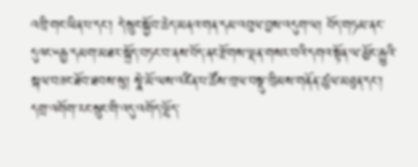འཁྲི་གང་ཡིན་པ་དང་། དེ་སྲུང་སྐྱོབ་ཆེད་མནའ་གན་དམ་འབུལ་བྱས་འདུག་ལ། བོད་གཏམ་ནང་དུའང་“རྒྱ་དམག་མཐར་སྐྲོད་བཏང་བ་ནས་བོད་ནང་རྫོགས་ལྡན་གསར་བའི་དགའ་སྟོན་ལ་མྱོང་རྒྱུའི་སྐལ་བཟང་ཐོབ་ཐབས་སུ། སྣེ་མོ་ལས་འཛིན་པ་ཚོས་ཁྲལ་བསྡུ་ཁྲིམས་གནོན་ཚུལ་མཐུན་དང་། དགྲ་འགོག་རང་སྲུང་གི་འདུ་འགོད་ལྷོད་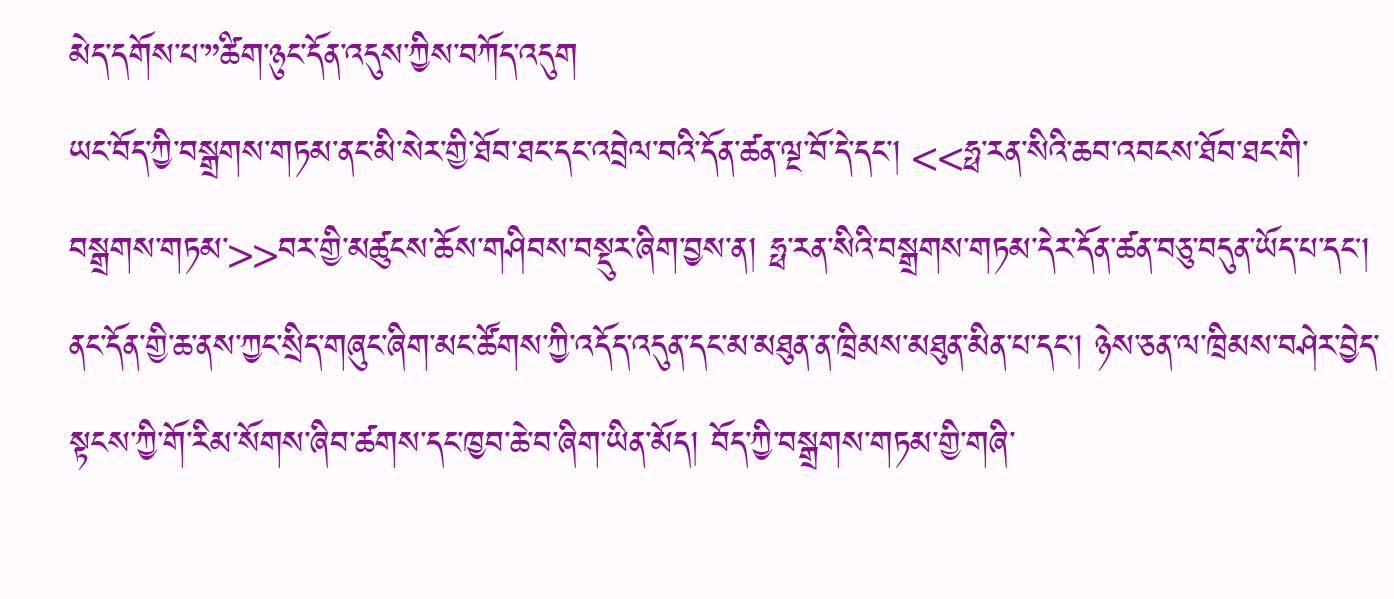མེད་དགོས་པ་”ཚིག་ཉུང་དོན་འདུས་ཀྱིས་བཀོད་འདུག
ཡང་བོད་ཀྱི་བསྒྲགས་གཏམ་ནང་མི་སེར་གྱི་ཐོབ་ཐང་དང་འབྲེལ་བའི་དོན་ཚན་ལྔ་བོ་དེ་དང་། <<ཧྥ་རན་སིའི་ཆབ་འབངས་ཐོབ་ཐང་གི་བསྒྲགས་གཏམ་>>བར་གྱི་མཚུངས་ཆོས་གཤིབས་བསྡུར་ཞིག་བྱས་ན། ཧྥ་རན་སིའི་བསྒྲགས་གཏམ་དེར་དོན་ཚན་བཅུ་བདུན་ཡོད་པ་དང། ནང་དོན་གྱི་ཆ་ནས་ཀྱང་སྲིད་གཞུང་ཞིག་མང་ཚོགས་ཀྱི་འདོད་འདུན་དང་མ་མཐུན་ན་ཁྲིམས་མཐུན་མིན་པ་དང། ཉེས་ཅན་ལ་ཁྲིམས་བཤེར་བྱེད་སྟངས་ཀྱི་གོ་རིམ་སོགས་ཞིབ་ཚགས་དང་ཁྱབ་ཆེ་བ་ཞིག་ཡིན་མོད། བོད་ཀྱི་བསྒྲགས་གཏམ་གྱི་གཞི་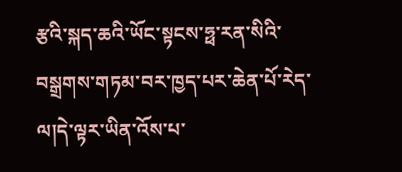རྩའི་སྐད་ཆའི་ཡོང་སྟངས་ཧྥ་རན་སིའི་བསྒྲགས་གཏམ་བར་ཁྱད་པར་ཆེན་པོ་རེད་ལ།དེ་ལྟར་ཡིན་འོས་པ་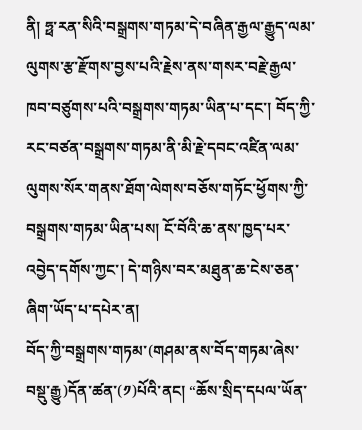ནི། ཧྥ་རན་སིའི་བསྒྲགས་གཏམ་དེ་བཞིན་རྒྱལ་རྒྱུད་ལམ་ལུགས་རྩ་རྫོགས་བྱས་པའི་རྗེས་ནས་གསར་བརྗེ་རྒྱལ་ཁབ་བཙུགས་པའི་བསྒྲགས་གཏམ་ཡིན་པ་དང་། བོད་ཀྱི་རང་བཙན་བསྒྲགས་གཏམ་ནི་མི་རྗེ་དབང་འཛིན་ལམ་ལུགས་སོར་གནས་ཐོག་ལེགས་བཅོས་གཏོང་ཕྱོགས་ཀྱི་བསྒྲགས་གཏམ་ཡིན་པས། ངོ་བོའི་ཆ་ནས་ཁྱད་པར་འབྱེད་དགོས་ཀྱང་། དེ་གཉིས་བར་མཐུན་ཆ་ངེས་ཅན་ཞིག་ཡོད་པ་དཔེར་ན།
བོད་ཀྱི་བསྒྲགས་གཏམ་(གཤམ་ནས་བོད་གཏམ་ཞེས་བསྡུ་རྒྱུ)དོན་ཚན་(༡)པོའི་ནང། “ཆོས་སྲིད་དཔལ་ཡོན་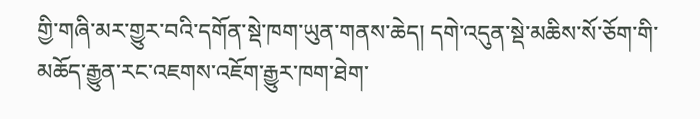གྱི་གཞི་མར་གྱུར་བའི་དགོན་སྡེ་ཁག་ཡུན་གནས་ཆེད། དགེ་འདུན་སྡེ་མཆིས་སོ་ཅོག་གི་མཆོད་རྒྱུན་རང་འཇགས་འཇོག་རྒྱུར་ཁག་ཐེག་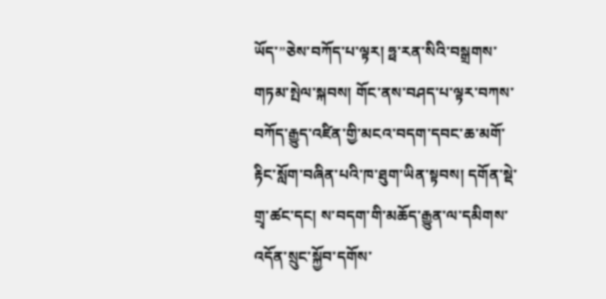ཡོད་”ཅེས་བཀོད་པ་ལྟར། ཧྥ་རན་སིའི་བསྒྲགས་གཏམ་སྤེལ་སྐབས། གོང་ནས་བཤད་པ་ལྟར་བཀས་བཀོད་རྒྱུད་འཛིན་གྱི་མངའ་བདག་དབང་ཆ་མགོ་རྟིང་སློག་བཞིན་པའི་ཁ་ཐུག་ཡིན་སྟབས། དགོན་སྡེ་གྲྭ་ཚང་དང། ས་བདག་གི་མཆོད་རྒྱུན་ལ་དམིགས་འདོན་སྲུང་སྐྱོབ་དགོས་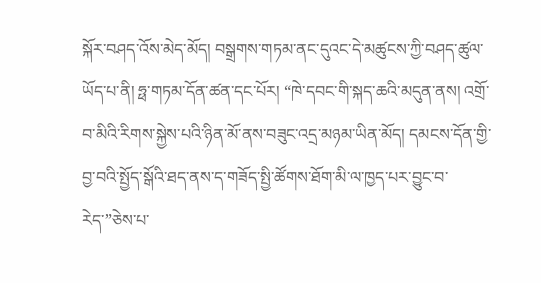སྐོར་བཤད་འོས་མེད་མོད། བསྒྲགས་གཏམ་ནང་དུའང་དེ་མཚུངས་ཀྱི་བཤད་ཚུལ་ཡོད་པ་ནི། ཧྥ་གཏམ་དོན་ཚན་དང་པོར། “ཁེ་དབང་གི་སྐད་ཆའི་མདུན་ནས། འགྲོ་བ་མིའི་རིགས་སྐྱེས་པའི་ཉིན་མོ་ནས་བཟུང་འདྲ་མཉམ་ཡིན་མོད། དམངས་དོན་གྱི་བྱ་བའི་སྤྱོད་སྒོའི་ཐད་ནས་ད་གཟོད་སྤྱི་ཚོགས་ཐོག་མི་ལ་ཁྱད་པར་བྱུང་བ་རེད་”ཅེས་པ་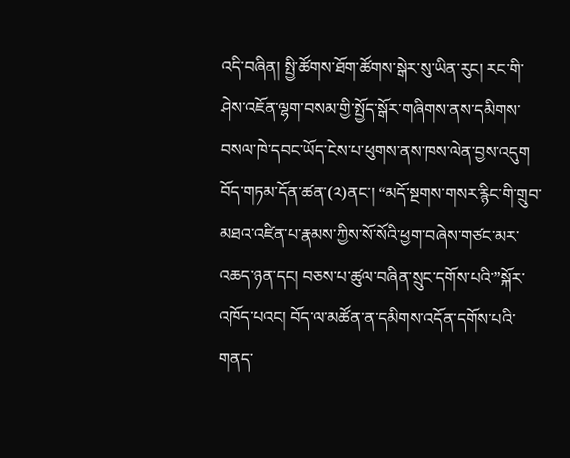འདི་བཞིན། སྤྱི་ཚོགས་ཐོག་ཚོགས་སྒེར་སུ་ཡིན་རུང། རང་གི་ཤེས་འཇོན་ལྷག་བསམ་གྱི་སྤྱོད་སྒོར་གཞིགས་ནས་དམིགས་བསལ་ཁེ་དབང་ཡོད་ངེས་པ་ཕུགས་ནས་ཁས་ལེན་བྱས་འདུག
བོད་གཏམ་དོན་ཚན་(༢)ནང་། “མདོ་སྔགས་གསར་རྙིང་གི་གྲུབ་མཐའ་འཛིན་པ་རྣམས་ཀྱིས་སོ་སོའི་ཕྱག་བཞེས་གཙང་མར་འཆད་ཉན་དང། བཅས་པ་ཚུལ་བཞིན་སྲུང་དགོས་པའི་”སྐོར་འཁོད་པའང། བོད་ལ་མཚོན་ན་དམིགས་འདོན་དགོས་པའི་གནད་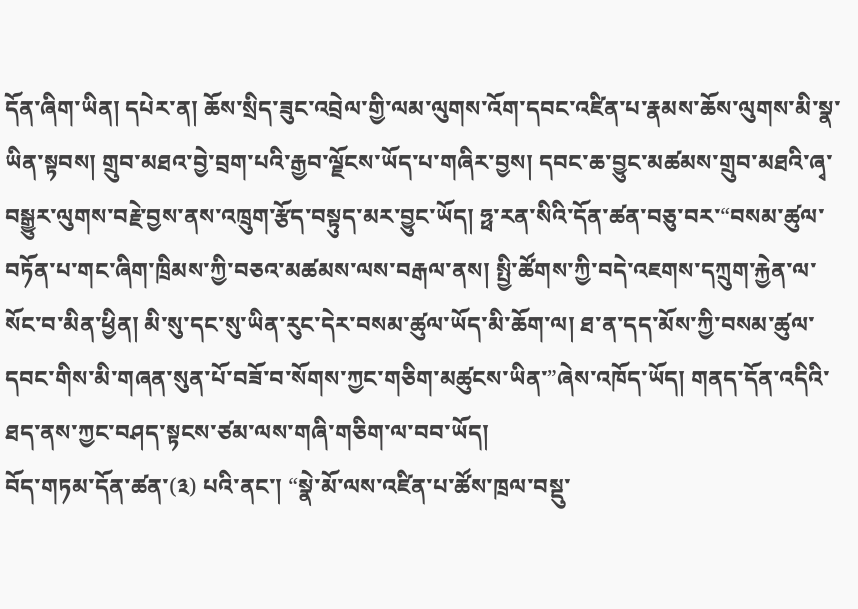དོན་ཞིག་ཡིན། དཔེར་ན། ཆོས་སྲིད་ཟུང་འབྲེལ་གྱི་ལམ་ལུགས་འོག་དབང་འཛིན་པ་རྣམས་ཆོས་ལུགས་མི་སྣ་ཡིན་སྟབས། གྲུབ་མཐའ་བྱེ་བྲག་པའི་རྒྱབ་ལྗོངས་ཡོད་པ་གཞིར་བྱས། དབང་ཆ་བྱུང་མཚམས་གྲུབ་མཐའི་ཞྭ་བསྒྱུར་ལུགས་བརྗེ་བྱས་ནས་འཁྲུག་རྩོད་བསྟུད་མར་བྱུང་ཡོད། ཧྥ་རན་སིའི་དོན་ཚན་བཅུ་བར་“བསམ་ཚུལ་བཏོན་པ་གང་ཞིག་ཁྲིམས་ཀྱི་བཅའ་མཚམས་ལས་བརྒལ་ནས། སྤྱི་ཚོགས་ཀྱི་བདེ་འཇགས་དཀྲུག་རྐྱེན་ལ་སོང་བ་མིན་ཕྱིན། མི་སུ་དང་སུ་ཡིན་རུང་དེར་བསམ་ཚུལ་ཡོད་མི་ཆོག་ལ། ཐ་ན་དད་མོས་ཀྱི་བསམ་ཚུལ་དབང་གིས་མི་གཞན་སུན་པོ་བཟོ་བ་སོགས་ཀྱང་གཅིག་མཚུངས་ཡིན་”ཞེས་འཁོད་ཡོད། གནད་དོན་འདིའི་ཐད་ནས་ཀྱང་བཤད་སྟངས་ཙམ་ལས་གཞི་གཅིག་ལ་བབ་ཡོད།
བོད་གཏམ་དོན་ཚན་(༣) པའི་ནང་། “སྣེ་མོ་ལས་འཛིན་པ་ཚོས་ཁྲལ་བསྡུ་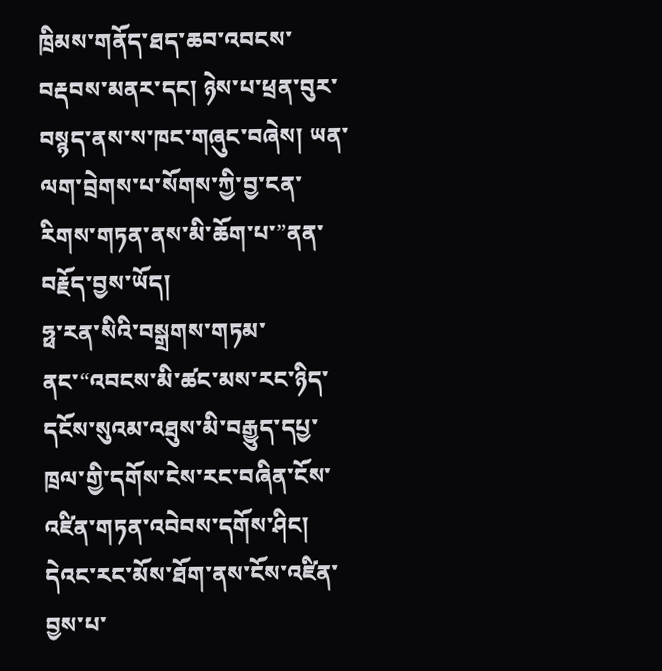ཁྲིམས་གནོད་ཐད་ཆབ་འབངས་བརྡབས་མནར་དང། ཉེས་པ་ཕྲན་བུར་བསྙད་ནས་ས་ཁང་གཞུང་བཞེས། ཡན་ལག་བྲེགས་པ་སོགས་ཀྱི་བྱ་ངན་རིགས་གཏན་ནས་མི་ཆོག་པ་”ནན་བརྗོད་བྱས་ཡོད།
ཧྥ་རན་སིའི་བསྒྲགས་གཏམ་ནང་“འབངས་མི་ཚང་མས་རང་ཉིད་དངོས་སུའམ་འཐུས་མི་བརྒྱུད་དཔྱ་ཁྲལ་གྱི་དགོས་ངེས་རང་བཞིན་ངོས་འཛིན་གཏན་འབེབས་དགོས་ཤིང། དེའང་རང་མོས་ཐོག་ནས་ངོས་འཛིན་བྱས་པ་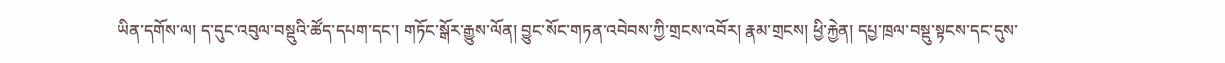ཡིན་དགོས་ལ། ད་དུང་འབུལ་བསྡུའི་ཚོད་དཔག་དང་། གཏོང་སྒོར་རྒྱུས་ལོན། བྱུང་སོང་གཏན་འབེབས་ཀྱི་གྲངས་འབོར། རྣམ་གྲངས། ཕྱི་རྐྱེན། དཔྱ་ཁྲལ་བསྡུ་སྟངས་དང་དུས་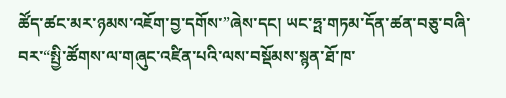ཚོད་ཚང་མར་ཉམས་འཇོག་བྱ་དགོས་”ཞེས་དང། ཡང་ཧྤ་གཏམ་དོན་ཚན་བཅུ་བཞི་བར་“སྤྱི་ཚོགས་ལ་གཞུང་འཛིན་པའི་ལས་བསྡོམས་སྙན་ཐོ་ཁ་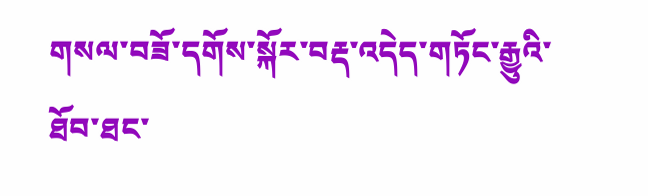གསལ་བཟོ་དགོས་སྐོར་བརྡ་འདེད་གཏོང་རྒྱུའི་ཐོབ་ཐང་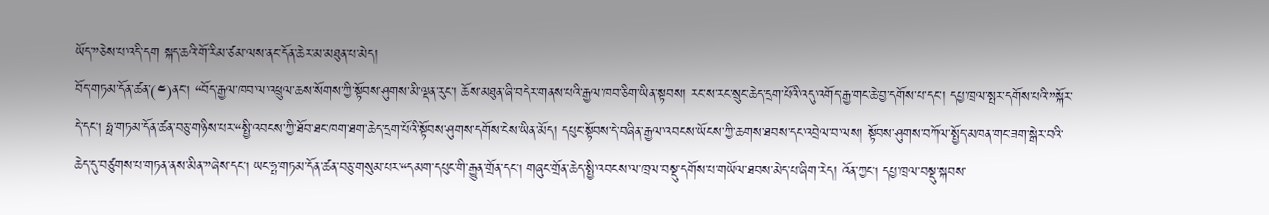ཡོད་”ཅེས་པ་འདི་དག སྐད་ཆའི་གོ་རིམ་ཙམ་ལས་ནང་དོན་ཆེར་མ་མཐུན་པ་མེད།
བོད་གཏམ་དོན་ཚན་(༤)ནང། “བོད་རྒྱལ་ཁབ་ལ་འཕྲུལ་ཆས་སོགས་ཀྱི་སྟོབས་ཤུགས་མི་ལྡན་རུང་། ཆོས་མཐུན་ཞི་བདེར་གནས་པའི་རྒྱལ་ཁབ་ཅིག་ཡིན་སྟབས། རང་ས་རང་སྲུང་ཆེད་དྲག་པོའི་འདུ་འགོད་རྒྱ་གང་ཆེ་བྱ་དགོས་པ་དང་། དཔྱ་ཁྲལ་སྤར་དགོས་པའི་”སྐོར་དེ་དང། ཧྥ་གཏམ་དོན་ཚན་བཅུ་གཉིས་པར་“སྤྱི་འབངས་ཀྱི་ཐོབ་ཐང་ཁག་ཐག་ཆེད་དྲག་པོའི་སྟོབས་ཤུགས་དགོས་ངེས་ཡིན་མོད། དཔུང་སྟོབས་དེ་བཞིན་རྒྱལ་འབངས་ཡོངས་ཀྱི་ཆགས་ཐབས་དང་འབྲེལ་བ་ལས། སྟོབས་ཤུགས་བཀོལ་སྤྱོད་མཁན་གང་ཟག་སྒེར་བའི་ཆེད་དུ་བཙུགས་པ་གཏན་ནས་མིན་”ཞེས་དང། ཡང་ཧྤ་གཏམ་དོན་ཚན་བཅུ་གསུམ་པར་“དམག་དཔུང་གི་རྒྱུན་གྲོན་དང། གཞུང་གྲོན་ཆེད་སྤྱི་འབངས་ལ་ཁྲལ་བསྡུ་དགོས་པ་གཡོལ་ཐབས་མེད་པ་ཞིག་རེད། འོན་ཀྱང། དཔྱ་ཁྲལ་བསྡུ་སྐབས་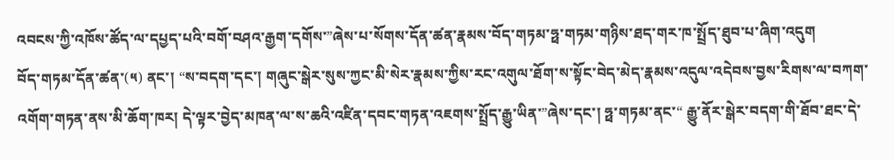འབངས་ཀྱི་འཁོས་ཚོད་ལ་དཔྱད་པའི་བགོ་བཤའ་རྒྱག་དགོས་”ཞེས་པ་སོགས་དོན་ཚན་རྣམས་བོད་གཏམ་ཧྥ་གཏམ་གཉིས་ཐད་གར་ཁ་སྤྲོད་ཐུབ་པ་ཞིག་འདུག
བོད་གཏམ་དོན་ཚན་(༥) ནང་། “ས་བདག་དང་། གཞུང་སྒེར་སུས་ཀྱང་མི་སེར་རྣམས་ཀྱིས་རང་འགུལ་ཐོག་ས་སྟོང་བེད་མེད་རྣམས་འདུལ་འདེབས་བྱས་རིགས་ལ་བཀག་འགོག་གཏན་ནས་མི་ཆོག་ཁར། དེ་ལྟར་བྱེད་མཁན་ལ་ས་ཆའི་འཛིན་དབང་གཏན་འཇགས་སྤྲོད་རྒྱུ་ཡིན་”ཞེས་དང་། ཧྥ་གཏམ་ནང་“ རྒྱུ་ནོར་སྒེར་བདག་གི་ཐོབ་ཐང་དེ་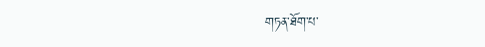གཏན་ཐོག་པ་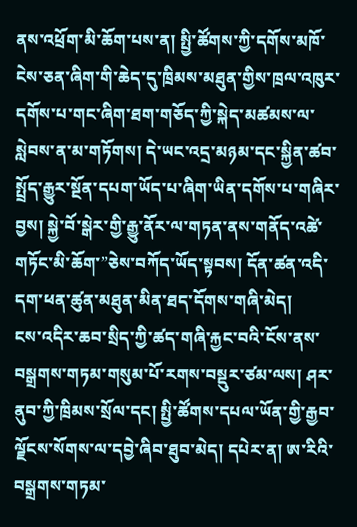ནས་འཕྲོག་མི་ཆོག་པས་ན། སྤྱི་ཚོགས་ཀྱི་དགོས་མཁོ་ངེས་ཅན་ཞིག་གི་ཆེད་དུ་ཁྲིམས་མཐུན་གྱིས་ཁྲལ་འཁུར་དགོས་པ་གང་ཞིག་ཐག་གཅོད་ཀྱི་སྐེད་མཚམས་ལ་སླེབས་ན་མ་གཏོགས། དེ་ཡང་འདྲ་མཉམ་དང་སྐྱིན་ཚབ་སྤྲོད་རྒྱུར་སྔོན་དཔག་ཡོད་པ་ཞིག་ཡིན་དགོས་པ་གཞིར་བྱས། སྐྱེ་བོ་སྒེར་གྱི་རྒྱུ་ནོར་ལ་གཏན་ནས་གནོད་འཚེ་གཏོང་མི་ཆོག་”ཅེས་བཀོད་ཡོད་སྟབས། དོན་ཚན་འདི་དག་ཕན་ཚུན་མཐུན་མིན་ཐད་དོགས་གཞི་མེད།
ངས་འདིར་ཆབ་སྲིད་ཀྱི་ཚད་གཞི་རྐྱང་བའི་ངོས་ནས་བསྒྲགས་གཏམ་གསུམ་པོ་རགས་བསྡུར་ཙམ་ལས། ཤར་ནུབ་ཀྱི་ཁྲིམས་སྲོལ་དང། སྤྱི་ཚོགས་དཔལ་ཡོན་གྱི་རྒྱབ་ལྗོངས་སོགས་ལ་དབྱེ་ཞིབ་ཐུབ་མེད། དཔེར་ན། ཨ་རིའི་བསྒྲགས་གཏམ་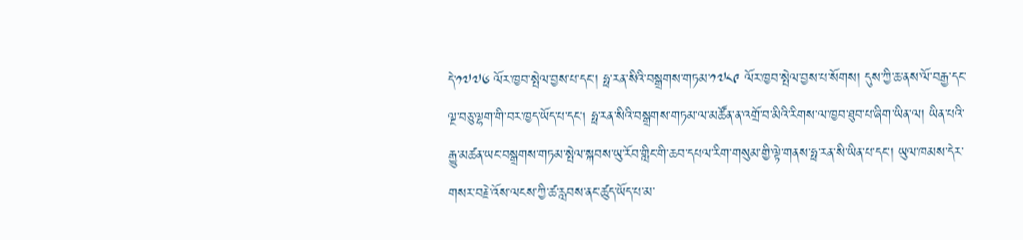དེ་༡༧༧༦ ལོར་ཁྱབ་སྤེལ་བྱས་པ་དང་། ཧྥ་རན་སིའི་བསྒྲགས་གཏམ་༡༧༨༩ ལོར་ཁྱབ་སྤེལ་བྱས་པ་སོགས། དུས་ཀྱི་ཆ་ནས་ལོ་བརྒྱ་དང་ལྔ་བཅུ་ལྷག་གི་བར་ཁྱད་ཡོད་པ་དང། ཧྥ་རན་སིའི་བསྒྲགས་གཏམ་ལ་མཚོན་ན་འགྲོ་བ་མིའི་རིགས་ལ་ཁྱབ་ཐུབ་པ་ཞིག་ཡིན་ལ། ཡིན་པའི་རྒྱུ་མཚན་ཡང་བསྒྲགས་གཏམ་སྤེལ་སྐབས་ཡུ་རོབ་གླིང་གི་ཆབ་དཔལ་རིག་གསུམ་གྱི་ལྟེ་གནས་ཧྥ་རན་སི་ཡིན་པ་དང་། ཡུལ་ཁམས་དེར་གསར་བརྗེ་འོས་ལངས་ཀྱི་ཚ་རླབས་ནང་ཚུད་ཡོད་པ་མ་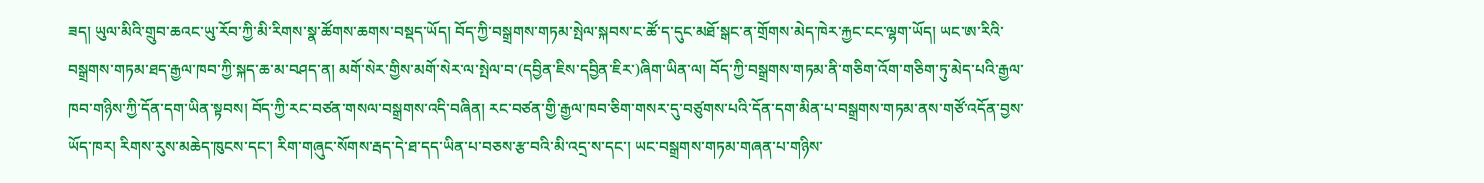ཟད། ཡུལ་མིའི་གྲུབ་ཆའང་ཡུ་རོབ་ཀྱི་མི་རིགས་སྣ་ཚོགས་ཆགས་བསྡད་ཡོད། བོད་ཀྱི་བསྒྲགས་གཏམ་སྤེལ་སྐབས་ང་ཚོ་ད་དུང་མཐོ་སྒང་ན་གྲོགས་མེད་ཁེར་རྐྱང་ངང་ལྷག་ཡོད། ཡང་ཨ་རིའི་བསྒྲགས་གཏམ་ཐད་རྒྱལ་ཁབ་ཀྱི་སྐད་ཆ་མ་བཤད་ན། མགོ་སེར་གྱིས་མགོ་སེར་ལ་སྤེལ་བ་(དབྱིན་ཇིས་དབྱིན་ཇིར་)ཞིག་ཡིན་ལ། བོད་ཀྱི་བསྒྲགས་གཏམ་ནི་གཅིག་འོག་གཅིག་ཏུ་མེད་པའི་རྒྱལ་ཁབ་གཉིས་ཀྱི་དོན་དག་ཡིན་སྟབས། བོད་ཀྱི་རང་བཙན་གསལ་བསྒྲགས་འདི་བཞིན། རང་བཙན་གྱི་རྒྱལ་ཁབ་ཅིག་གསར་དུ་བཙུགས་པའི་དོན་དག་མིན་པ་བསྒྲགས་གཏམ་ནས་གཙོ་འདོན་བྱས་ཡོད་ཁར། རིགས་རུས་མཆེད་ཁུངས་དང་། རིག་གཞུང་སོགས་རྦད་དེ་ཐ་དད་ཡིན་པ་བཅས་རྩ་བའི་མི་འདྲ་ས་དང་། ཡང་བསྒྲགས་གཏམ་གཞན་པ་གཉིས་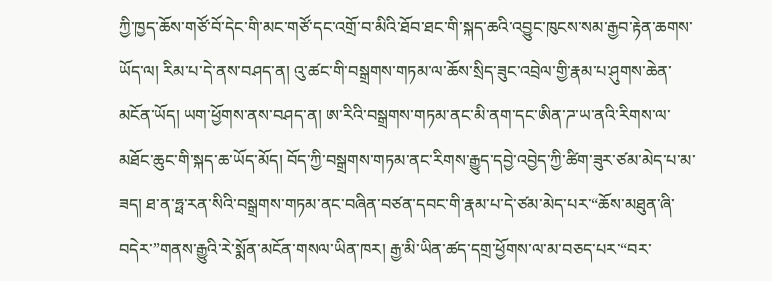ཀྱི་ཁྱད་ཆོས་གཙོ་བོ་དེང་གི་མང་གཙོ་དང་འགྲོ་བ་མིའི་ཐོབ་ཐང་གི་སྐད་ཆའི་འབྱུང་ཁུངས་སམ་རྒྱབ་རྟེན་ཆགས་ཡོད་ལ། རིམ་པ་དེ་ནས་བཤད་ན། འུ་ཚང་གི་བསྒྲགས་གཏམ་ལ་ཆོས་སྲིད་ཟུང་འབྲེལ་གྱི་རྣམ་པ་ཤུགས་ཆེན་མངོན་ཡོད། ཡག་ཕྱོགས་ནས་བཤད་ན། ཨ་རིའི་བསྒྲགས་གཏམ་ནང་མི་ནག་དང་ཨིན་ཌ་ཡ་ནའི་རིགས་ལ་མཐོང་ཆུང་གི་སྐད་ཆ་ཡོད་མོད། བོད་ཀྱི་བསྒྲགས་གཏམ་ནང་རིགས་རྒྱུད་དབྱེ་འབྱེད་ཀྱི་ཚིག་ཟུར་ཙམ་མེད་པ་མ་ཟད། ཐ་ན་ཧྥ་རན་སིའི་བསྒྲགས་གཏམ་ནང་བཞིན་བཙན་དབང་གི་རྣམ་པ་དེ་ཙམ་མེད་པར་“ཆོས་མཐུན་ཞི་བདེར་”གནས་རྒྱུའི་རེ་སྨོན་མངོན་གསལ་ཡིན་ཁར། རྒྱ་མི་ཡིན་ཚད་དགྲ་ཕྱོགས་ལ་མ་བཅད་པར་“བར་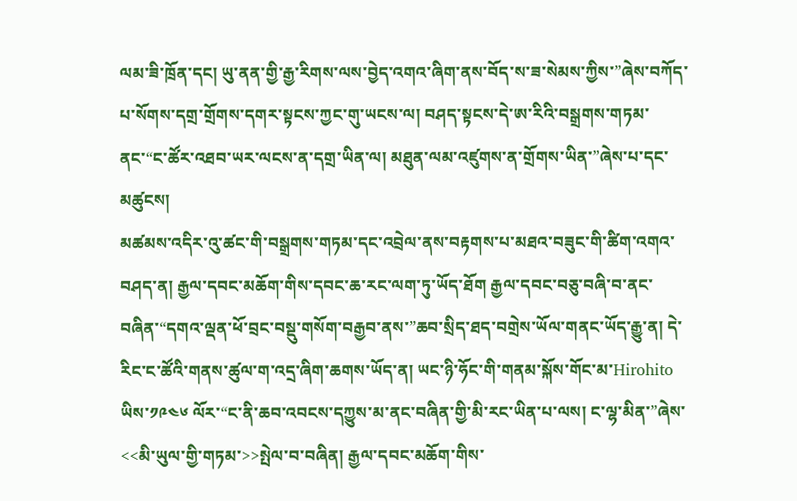ལམ་ཟི་ཁྲོན་དང། ཡུ་ནན་གྱི་རྒྱ་རིགས་ལས་བྱེད་འགའ་ཞིག་ནས་བོད་ས་ཟ་སེམས་ཀྱིས་”ཞེས་བཀོད་པ་སོགས་དགྲ་གྲོགས་དགར་སྟངས་ཀྱང་གུ་ཡངས་ལ། བཤད་སྟངས་དེ་ཨ་རིའི་བསྒྲགས་གཏམ་ནང་“ང་ཚོར་འཐབ་ཡར་ལངས་ན་དགྲ་ཡིན་ལ། མཐུན་ལམ་འཛུགས་ན་གྲོགས་ཡིན་”ཞེས་པ་དང་མཚུངས།
མཚམས་འདིར་འུ་ཚང་གི་བསྒྲགས་གཏམ་དང་འབྲེལ་ནས་བརྟགས་པ་མཐའ་བཟུང་གི་ཚིག་འགའ་བཤད་ན། རྒྱལ་དབང་མཆོག་གིས་དབང་ཆ་རང་ལག་ཏུ་ཡོད་ཐོག རྒྱལ་དབང་བཅུ་བཞི་བ་ནང་བཞིན་“དགའ་ལྡན་ཕོ་བྲང་བསྡུ་གསོག་བརྒྱབ་ནས་”ཆབ་སྲིད་ཐད་བགྲེས་ཡོལ་གནང་ཡོད་རྒྱུ་ན། དེ་རིང་ང་ཚོའི་གནས་ཚུལ་ག་འདྲ་ཞིག་ཆགས་ཡོད་ན། ཡང་ཉི་ཧོང་གི་གནམ་སྐོས་གོང་མ་Hirohito ཡིས་༡༩༤༦ ལོར་“ང་ནི་ཆབ་འབངས་དཀྱུས་མ་ནང་བཞིན་གྱི་མི་རང་ཡིན་པ་ལས། ང་ལྷ་མིན་”ཞེས་<<མི་ཡུལ་གྱི་གཏམ་>>སྤེལ་བ་བཞིན། རྒྱལ་དབང་མཆོག་གིས་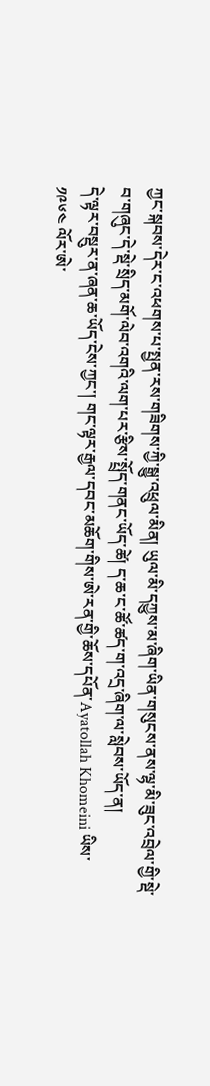ཀྱང་སྐབས་དེར་ང་འཕགས་པ་སྤྱན་རས་གཟིགས་ཀྱི་སྒྱུ་འཕྲུལ་མིན། ཡུལ་མི་དཀྱུས་མ་ཞིག་ཡིན་གསུངས་ནས་ལྷ་མི་ཟུང་འབྲེལ་གྱི་སྡེ་བ་གཞུང་དེ་སྡེ་སྲིད་མགོ་ལེབ་འགའི་ལག་པར་རྩིས་སྤྲོད་གནང་ཡོད་ཚེ། ད་ཆ་ང་ཚོ་ཚད་ག་འདྲ་ཞིག་ལ་སླེབས་ཡོད་ན།
དེ་ལྟར་བསྡུར་ན་ཞན་ཆ་ཡོད་ངེས་ཀྱང་། གང་ལྟར་རྒྱལ་དབང་མཆོག་གིས་ཨེ་རན་གྱི་ཆོས་དཔོན་Ayatollah Khomeini ཡིས་༡༩༦༤ ལོར་ཨེ་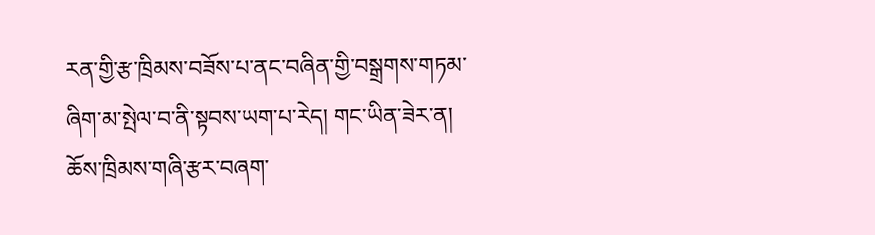རན་གྱི་རྩ་ཁྲིམས་བཟོས་པ་ནང་བཞིན་གྱི་བསྒྲགས་གཏམ་ཞིག་མ་སྤེལ་བ་ནི་སྟབས་ཡག་པ་རེད། གང་ཡིན་ཟེར་ན། ཆོས་ཁྲིམས་གཞི་རྩར་བཞག་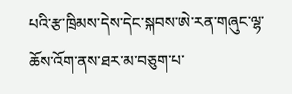པའི་རྩ་ཁྲིམས་དེས་དེང་སྐབས་ཨེ་རན་གཞུང་ལྷ་ཆོས་འོག་ནས་ཐར་མ་བཅུག་པ་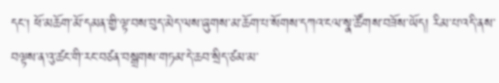དང། ཕོ་མཆོག་མོ་དམན་གྱི་ལྟ་བས་བུད་མེད་ལས་ཞུགས་མ་ཆོག་པ་སོགས་དཀའ་ངལ་སྣ་ཚོགས་བཟོས་ཡོད། རིམ་པ་འདི་ནས་བལྟས་ན་འུ་ཚང་གི་རང་བཙན་བསྒྲགས་གཏམ་དེ་ཆབ་སྲིད་ཙམ་མ་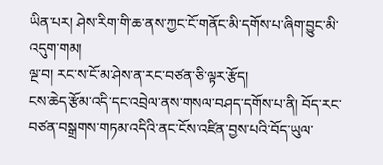ཡིན་པར། ཤེས་རིག་གི་ཆ་ནས་ཀྱང་ངོ་གནོང་མི་དགོས་པ་ཞིག་བྱུང་མི་འདུག་གམ།
ལྔ་བ། རང་ས་ངོ་མ་ཤེས་ན་རང་བཙན་ཅི་ལྟར་རྩོད།
ངས་ཆེད་རྩོམ་འདི་དང་འབྲེལ་ནས་གསལ་བཤད་དགོས་པ་ནི། བོད་རང་བཙན་བསྒྲགས་གཏམ་འདིའི་ནང་ངོས་འཛིན་བྱས་པའི་བོད་ཡུལ་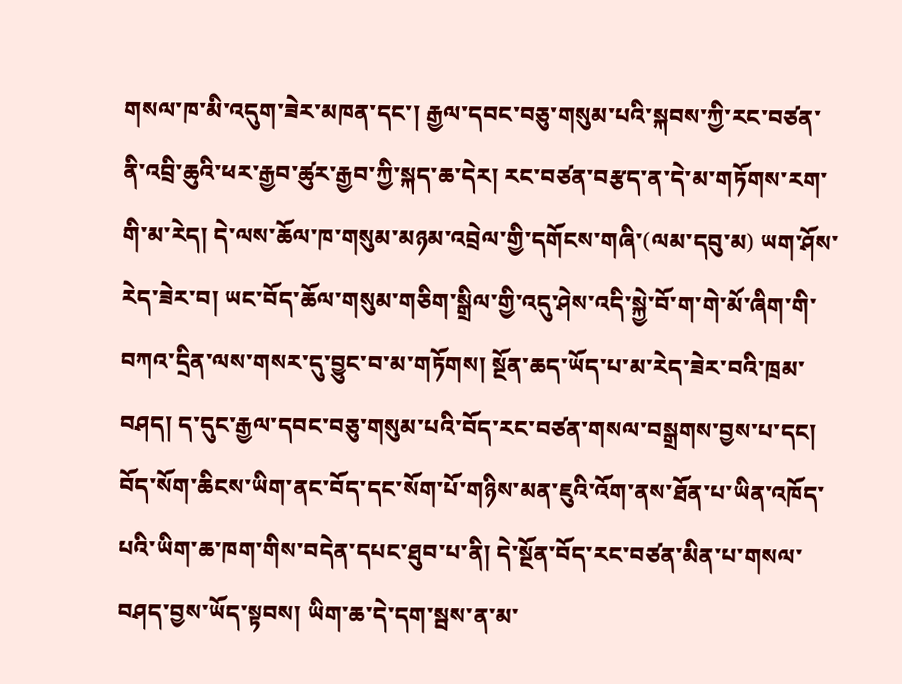གསལ་ཁ་མི་འདུག་ཟེར་མཁན་དང་། རྒྱལ་དབང་བཅུ་གསུམ་པའི་སྐབས་ཀྱི་རང་བཙན་ནི་འབྲི་ཆུའི་ཕར་རྒྱབ་ཚུར་རྒྱབ་ཀྱི་སྐད་ཆ་དེར། རང་བཙན་བརྩད་ན་དེ་མ་གཏོགས་རག་གི་མ་རེད། དེ་ལས་ཆོལ་ཁ་གསུམ་མཉམ་འབྲེལ་གྱི་དགོངས་གཞི་(ལམ་དབུ་མ) ཡག་ཤོས་རེད་ཟེར་བ། ཡང་བོད་ཆོལ་གསུམ་གཅིག་སྒྲིལ་གྱི་འདུ་ཤེས་འདི་སྐྱེ་བོ་ག་གེ་མོ་ཞིག་གི་བཀའ་དྲིན་ལས་གསར་དུ་བྱུང་བ་མ་གཏོགས། སྔོན་ཆད་ཡོད་པ་མ་རེད་ཟེར་བའི་ཁྲམ་བཤད། ད་དུང་རྒྱལ་དབང་བཅུ་གསུམ་པའི་བོད་རང་བཙན་གསལ་བསྒྲགས་བྱས་པ་དང། བོད་སོག་ཆིངས་ཡིག་ནང་བོད་དང་སོག་པོ་གཉིས་མན་ཇུའི་འོག་ནས་ཐོན་པ་ཡིན་འཁོད་པའི་ཡིག་ཆ་ཁག་གིས་བདེན་དཔང་ཐུབ་པ་ནི། དེ་སྔོན་བོད་རང་བཙན་མིན་པ་གསལ་བཤད་བྱས་ཡོད་སྟབས། ཡིག་ཆ་དེ་དག་སྦས་ན་མ་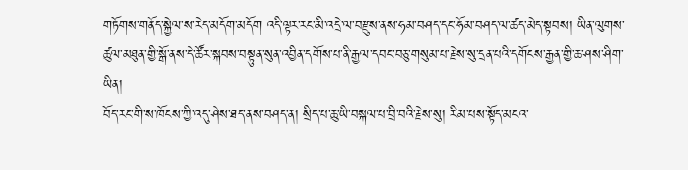གཏོགས་གནོད་སྐྱེལ་ས་རེད་མདོག་མདོག འདི་ལྟར་རང་མི་འདྲེ་ལ་བརྫུས་ནས་ཧམ་བཤད་དང་ཧོམ་བཤད་ལ་ཚད་མེད་སྟབས། ཡིན་ལུགས་ཚུལ་མཐུན་གྱི་སྒོ་ནས་དེ་ཚོར་སྐབས་བསྟུན་སུན་འབྱིན་དགོས་པ་ནི་རྒྱལ་དབང་བཅུ་གསུམ་པ་རྗེས་སུ་དྲན་པའི་དགོངས་རྒྱན་གྱི་ཆ་ཤས་ཤིག་ཡིན།
བོད་རང་གི་ས་ཁོངས་ཀྱི་འདུ་ཤེས་ཐད་ནས་བཤད་ན། སྲིད་པ་ཆུ་ཡི་བསྐལ་པ་བྲི་བའི་རྗེས་སུ། རིམ་པས་སྟོད་མངའ་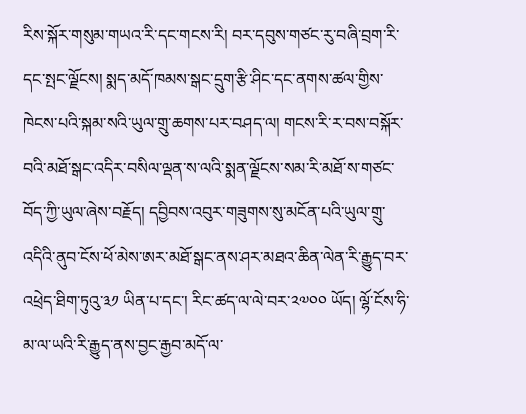རིས་སྐོར་གསུམ་གཡའ་རི་དང་གངས་རི། བར་དབུས་གཙང་རུ་བཞི་བྲག་རི་དང་སྤང་ལྗོངས། སྨད་མདོ་ཁམས་སྒང་དྲུག་རྩི་ཤིང་དང་ནགས་ཚལ་གྱིས་ཁེངས་པའི་སྐམ་སའི་ཡུལ་གྲུ་ཆགས་པར་བཤད་ལ། གངས་རི་ར་བས་བསྐོར་བའི་མཐོ་སྒང་འདིར་བསིལ་ལྡན་ས་ལའི་སྨན་ལྗོངས་སམ་རི་མཐོ་ས་གཙང་བོད་ཀྱི་ཡུལ་ཞེས་བརྗོད། དབྱིབས་འབུར་གཟུགས་སུ་མངོན་པའི་ཡུལ་གྲུ་འདིའི་ནུབ་ངོས་ཕོ་མེས་ཨར་མཐོ་སྒང་ནས་ཤར་མཐའ་ཆིན་ལེན་རི་རྒྱུད་བར་འཕྲེད་ཐིག་ཏུའུ་༣༡ ཡིན་པ་དང་། རིང་ཚད་ལ་ལེ་བར་༢༧༠༠ ཡོད། ལྷོ་ངོས་ཧི་མ་ལ་ཡའི་རི་རྒྱུད་ནས་བྱང་རྒྱབ་མདོ་ལ་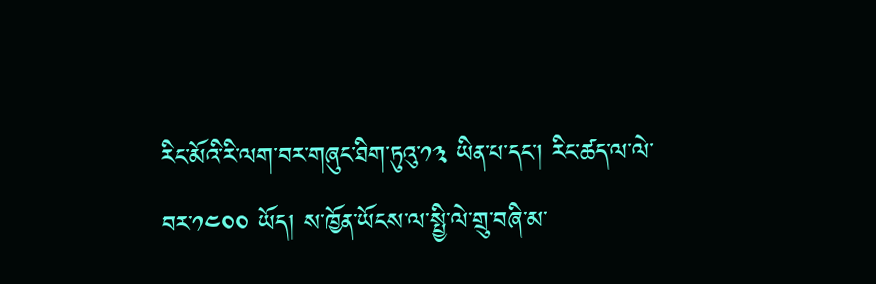རིང་མོའི་རི་ལག་བར་གཞུང་ཐིག་ཏུའུ་༡༣ ཡིན་པ་དང་། རིང་ཚད་ལ་ལེ་བར་༡༤༠༠ ཡོད། ས་ཁྱོན་ཡོངས་ལ་སྤྱི་ལེ་གྲུ་བཞི་མ་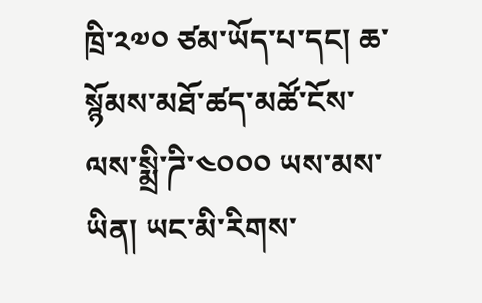ཁྲི་༢༧༠ ཙམ་ཡོད་པ་དང། ཆ་སྙོམས་མཐོ་ཚད་མཚོ་ངོས་ལས་སྨྲི་ཌི་༤༠༠༠ ཡས་མས་ཡིན། ཡང་མི་རིགས་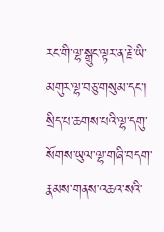རང་གི་ལྷ་སྒྲུང་ལྟར་ན་རྗེ་ཡི་མགུར་ལྷ་བཅུ་གསུམ་དང་། སྲིད་པ་ཆགས་པའི་ལྷ་དགུ་སོགས་ཡུལ་ལྷ་གཞི་བདག་རྣམས་གནས་འཆའ་སའི་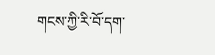གངས་ཀྱི་རི་བོ་དག་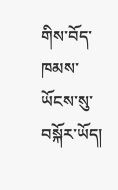གིས་བོད་ཁམས་ཡོངས་སུ་བསྐོར་ཡོད།